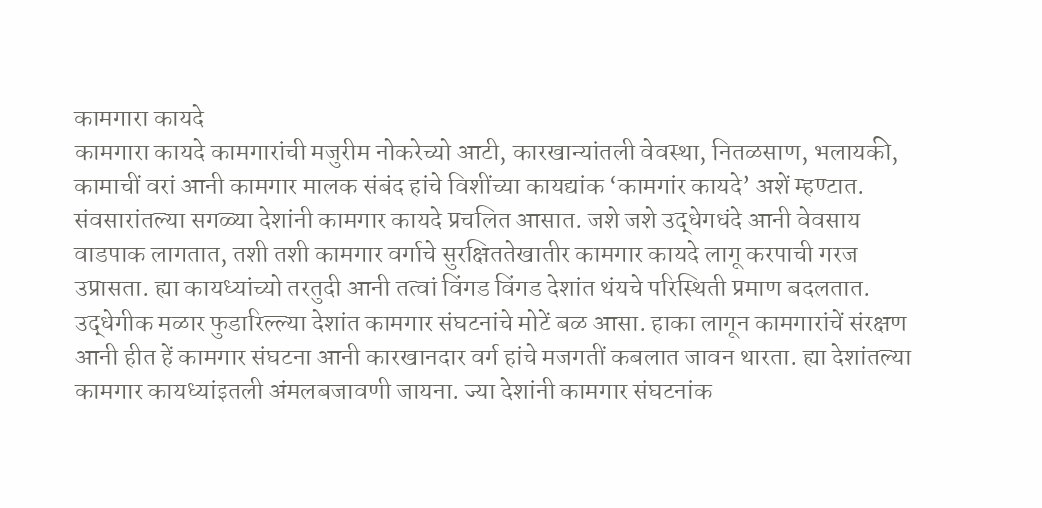कामगारा कायदे
कामगारा कायदे कामगारांची मजुरीम नोकरेच्यो आटी, कारखान्यांतली वेवस्था, नितळसाण, भलायकी, कामाचीं वरां आनी कामगार मालक संबंद हांचे विशींच्या कायद्यांक ‘कामगांर कायदे’ अशें म्हण्टात. संवसारांतल्या सगळ्या देशांनी कामगार कायदे प्रचलित आसात. जशे जशे उद्धेगधंदे आनी वेवसाय वाडपाक लागतात, तशी तशी कामगार वर्गाचे सुरक्षिततेखातीर कामगार कायदे लागू करपाची गरज उप्रासता. ह्या कायध्यांच्यो तरतुदी आनी तत्वां विंगड विंगड देशांत थंयचे परिस्थिती प्रमाण बदलतात.
उद्धेगीक मळार फुडारिल्ल्या देशांत कामगार संघटनांचे मोटें बळ आसा. हाका लागून कामगारांचें संरक्षण आनी हीत हें कामगार संघटना आनी कारखानदार वर्ग हांचे मजगतीं कबलात जावन थारता. ह्या देशांतल्या कामगार कायध्यांइतली अंमलबजावणी जायना. ज्या देशांनी कामगार संघटनांक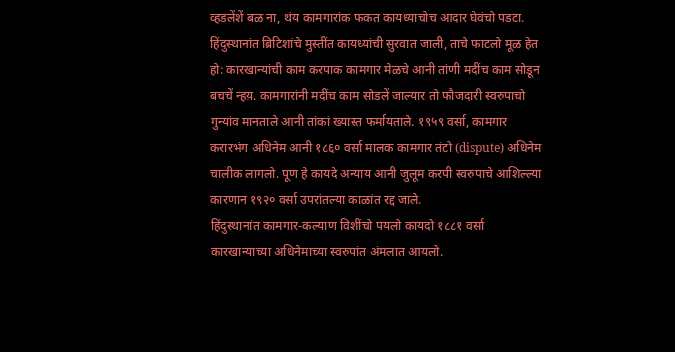व्हडलेंशें बळ ना, थंय कामगारांक फकत कायध्याचोच आदार घेवंचो पडटा. हिंदुस्थानांत ब्रिटिशांचे मुस्तींत कायध्यांची सुरवात जाली, ताचे फाटलो मूळ हेत हो: कारखान्यांची काम करपाक कामगार मेळचे आनी तांणी मदींच काम सोडून बचचें न्हय़. कामगारांनी मदींच काम सोडलें जाल्यार तो फौजदारी स्वरुपाचो गुन्यांव मानताले आनी तांकां ख्यास्त फर्मायताले. १९५९ वर्सा, कामगार करारभंग अधिनेम आनी १८६० वर्सा मालक कामगार तंटो (dispute) अधिनेम चालीक लागलो. पूण हे कायदे अन्याय आनी जुलूम करपी स्वरुपाचे आशिल्ल्या कारणान १९२० वर्सा उपरांतल्या काळांत रद्द जाले.
हिंदुस्थानांत कामगार-कल्याण विशींचो पयलो कायदो १८८१ वर्सा कारखान्याच्या अधिनेमाच्या स्वरुपांत अंमलात आयलो.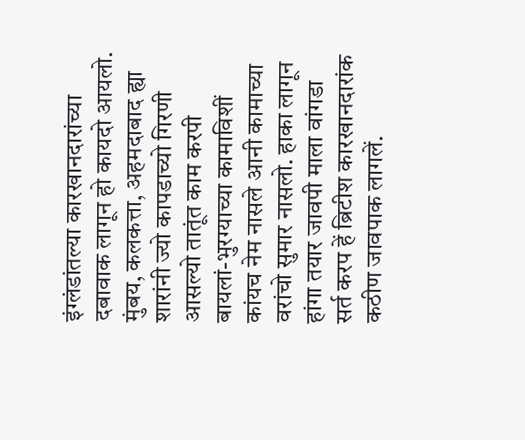इंग्लंडांतल्या कारखानदारांच्या दबावाक लागून हो कायदो आयलो. मुंबय, कलकत्ता, अहमदाबाद ह्या शारांनी ज्यो कापडाच्यो गिरणी आसल्यो तातूंत काम करपी बायलां-भुरग्याच्या कामाविशीं कांयच नेम नासले आनी कामाच्या वरांचो सुमार नासलो. हाका लागून हांगा तयार जावपी माला वांगडा सर्त करप हें ब्रिटीश कारखानदारांक कठीण जावपाक लागलें.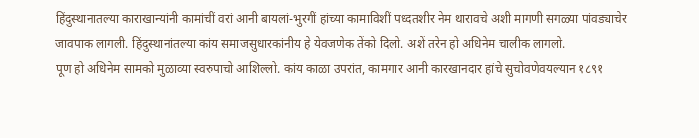हिंदुस्थानातल्या काराखान्यांनी कामांचीं वरां आनी बायलां-भुरगीं हांच्या कामाविशीं पध्दतशीर नेम थारावचे अशी मागणी सगळ्या पांवड्याचेर जावपाक लागली. हिंदुस्थानांतल्या कांय समाजसुधारकांनीय हे येवजणेक तेंको दिलो. अशें तरेन हो अधिनेम चालीक लागलो.
पूण हो अधिनेम सामको मुळाव्या स्वरुपाचो आशिल्लो. कांय काळा उपरांत, कामगार आनी कारखानदार हांचे सुचोवणेवयल्यान १८९१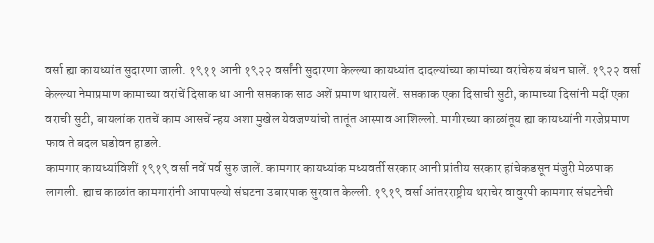वर्सा ह्या कायध्यांत सुदारणा जाली. १९११ आनी १९२२ वर्सांनी सुदारणा केल्ल्या कायध्यांत दादल्यांच्या कामांच्या वरांचेरुय बंधन घालें. १९२२ वर्सा केल्ल्या नेमाप्रमाण कामाच्या वरांचें दिसाक धा आनी सप्तकाक साठ अशें प्रमाण थारायलें. सप्तकाक एका दिसाची सुटी, कामाच्या दिसांनी मदीं एका वराची सुटी, बायलांक रातचें काम आसचें न्हय अशा मुखेल येवजण्यांचो तातूंत आस्पाव आशिल्लो. मागीरच्या काळांतूय ह्या कायध्यांनी गरजेप्रमाण फाव ते बदल घडोवन हाडले.
कामगार कायध्यांविशीं १९१९ वर्सा नवें पर्व सुरु जालें. कामगार कायध्यांक मध्यवर्ती सरकार आनी प्रांतीय सरकार हांचेकडसून मंजुरी मेळपाक लागली. ह्याच काळांत कामगारांनी आपापल्यो संघटना उबारपाक सुरवात केल्ली. १९१९ वर्सा आंतरराष्ट्रीय थराचेर वावुरपी कामगार संघटनेची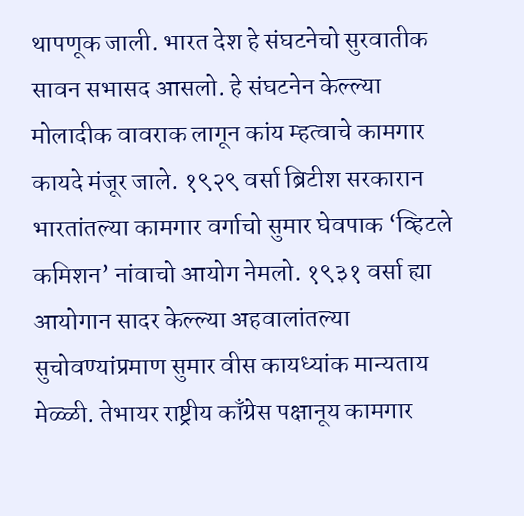थापणूक जाली. भारत देश हे संघटनेचो सुरवातीक सावन सभासद आसलो. हे संघटनेन केल्ल्या मोलादीक वावराक लागून कांय म्हत्वाचे कामगार कायदे मंजूर जाले. १९२९ वर्सा ब्रिटीश सरकारान भारतांतल्या कामगार वर्गाचो सुमार घेवपाक ‘व्हिटले कमिशन’ नांवाचो आयोग नेमलो. १९३१ वर्सा ह्या आयोगान सादर केल्ल्या अहवालांतल्या सुचोवण्यांप्रमाण सुमार वीस कायध्यांक मान्यताय मेळ्ळी. तेभायर राष्ट्रीय काँग्रेस पक्षानूय कामगार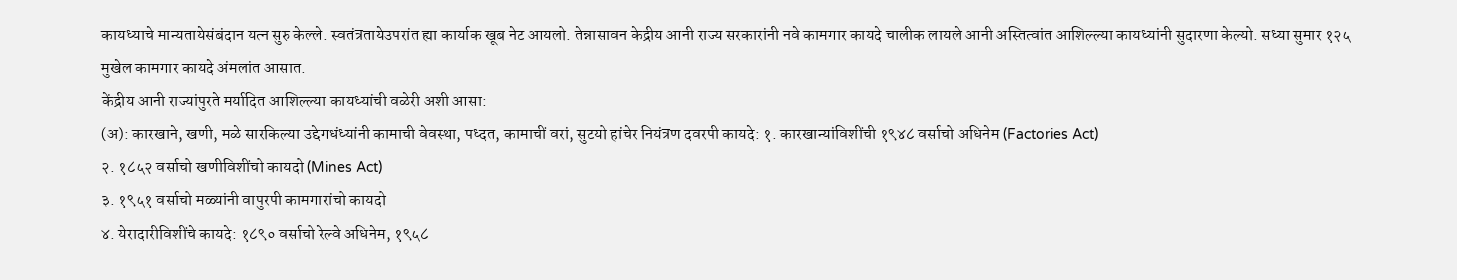कायध्याचे मान्यतायेसंबंदान यत्न सुरु केल्ले. स्वतंत्रतायेउपरांत ह्या कार्याक खूब नेट आयलो. तेन्नासावन केद्रीय आनी राज्य सरकारांनी नवे कामगार कायदे चालीक लायले आनी अस्तित्वांत आशिल्ल्या कायध्यांनी सुदारणा केल्यो. सध्या सुमार १२५ मुखेल कामगार कायदे अंमलांत आसात.
केंद्रीय आनी राज्यांपुरते मर्यादित आशिल्ल्या कायध्यांची वळेरी अशी आसा:
(अ): कारखाने, खणी, मळे सारकिल्या उद्देगधंध्यांनी कामाची वेवस्था, पध्दत, कामाचीं वरां, सुटयो हांचेर नियंत्रण दवरपी कायदे: १. कारखान्यांविशींची १९४८ वर्साचो अधिनेम (Factories Act)
२. १८५२ वर्साचो खणीविशींचो कायदो (Mines Act)
३. १९५१ वर्साचो मळ्यांनी वापुरपी कामगारांचो कायदो
४. येरादारीविशींचे कायदे: १८९० वर्साचो रेल्वे अधिनेम, १९५८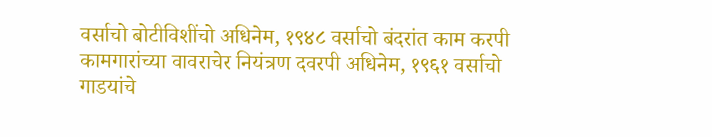वर्साचो बोटीविशींचो अधिनेम, १९४८ वर्साचो बंदरांत काम करपी कामगारांच्या वावराचेर नियंत्रण दवरपी अधिनेम, १९६१ वर्साचो गाडयांचे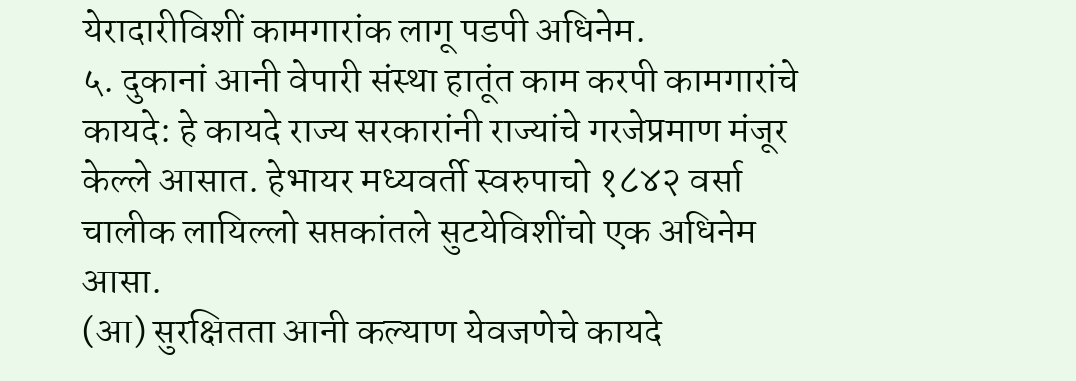येरादारीविशीं कामगारांक लागू पडपी अधिनेम.
५. दुकानां आनी वेपारी संस्था हातूंत काम करपी कामगारांचे कायदे: हे कायदे राज्य सरकारांनी राज्यांचे गरजेप्रमाण मंजूर केल्ले आसात. हेभायर मध्यवर्ती स्वरुपाचो १८४२ वर्सा चालीक लायिल्लो सप्तकांतले सुटयेविशींचो एक अधिनेम आसा.
(आ) सुरक्षितता आनी कल्याण येवजणेचे कायदे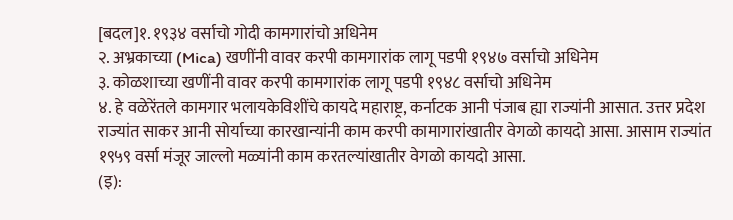[बदल]१. १९३४ वर्साचो गोदी कामगारांचो अधिनेम
२. अभ्रकाच्या (Mica) खणींनी वावर करपी कामगारांक लागू पडपी १९४७ वर्साचो अधिनेम
३. कोळशाच्या खणींनी वावर करपी कामगारांक लागू पडपी १९४८ वर्साचो अधिनेम
४. हे वळेरेंतले कामगार भलायकेविशींचे कायदे महाराष्ट्र, कर्नाटक आनी पंजाब ह्या राज्यांनी आसात. उत्तर प्रदेश राज्यांत साकर आनी सोर्याच्या कारखान्यांनी काम करपी कामागारांखातीर वेगळो कायदो आसा. आसाम राज्यांत १९५९ वर्सा मंजूर जाल्लो मळ्यांनी काम करतल्यांखातीर वेगळो कायदो आसा.
(इ):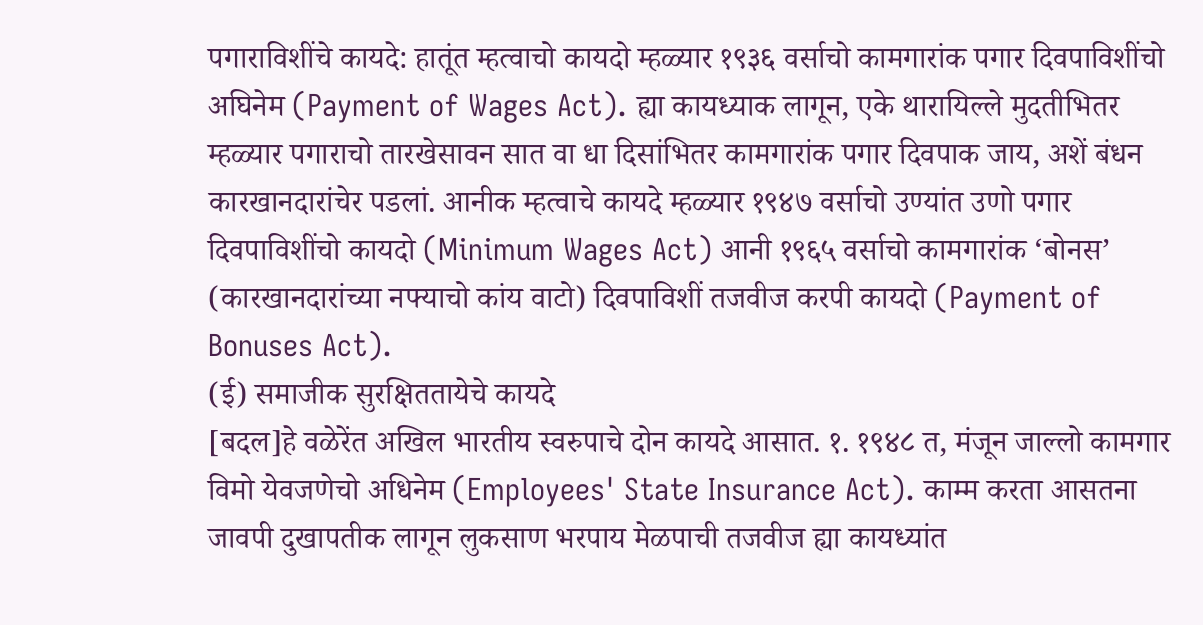पगाराविशींचे कायदे: हातूंत म्हत्वाचो कायदो म्हळ्यार १९३६ वर्साचो कामगारांक पगार दिवपाविशींचो अघिनेम (Payment of Wages Act). ह्या कायध्याक लागून, एके थारायिल्ले मुदतीभितर म्हळ्यार पगाराचो तारखेसावन सात वा धा दिसांभितर कामगारांक पगार दिवपाक जाय, अशें बंधन कारखानदारांचेर पडलां. आनीक म्हत्वाचे कायदे म्हळ्यार १९४७ वर्साचो उण्यांत उणो पगार दिवपाविशींचो कायदो (Minimum Wages Act) आनी १९६५ वर्साचो कामगारांक ‘बोनस’ (कारखानदारांच्या नफ्याचो कांय वाटो) दिवपाविशीं तजवीज करपी कायदो (Payment of Bonuses Act).
(ई) समाजीक सुरक्षिततायेचे कायदे
[बदल]हे वळेरेंत अखिल भारतीय स्वरुपाचे दोन कायदे आसात. १. १९४८ त, मंजून जाल्लो कामगार विमो येवजणेचो अधिनेम (Employees' State Insurance Act). काम्म करता आसतना जावपी दुखापतीक लागून लुकसाण भरपाय मेळपाची तजवीज ह्या कायध्यांत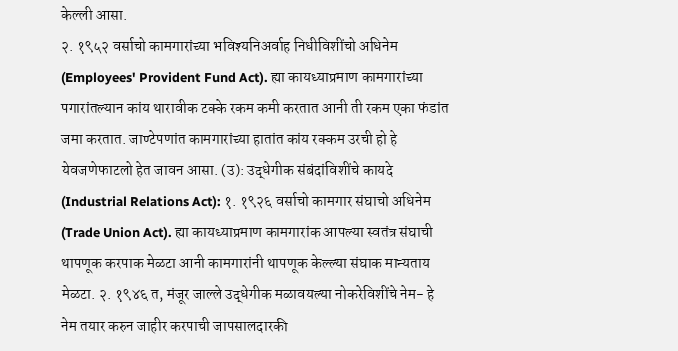केल्ली आसा.
२. १९५२ वर्साचो कामगारांच्या भविश्यनिअर्वाह निधीविशींचो अधिनेम (Employees' Provident Fund Act). ह्या कायध्याप्रमाण कामगारांच्या पगारांतल्यान कांय थारावीक टक्के रकम कमी करतात आनी ती रकम एका फंडांत जमा करतात. जाण्टेपणांत कामगारांच्या हातांत कांय रक्कम उरची हो हे येवजणेफाटलो हेत जावन आसा. (उ): उद्धेगीक संबंदांविशींचे कायदे (Industrial Relations Act): १. १९२६ वर्साचो कामगार संघाचो अधिनेम (Trade Union Act). ह्या कायध्याप्रमाण कामगारांक आपल्या स्वतंत्र संघाची थापणूक करपाक मेळटा आनी कामगारांनी थापणूक केल्ल्या संघाक मान्यताय मेळटा. २. १९४६ त, मंजूर जाल्ले उद्धेगीक मळावयल्या नोकरेविशींचे नेम- हे नेम तयार करुन जाहीर करपाची जापसालदारकी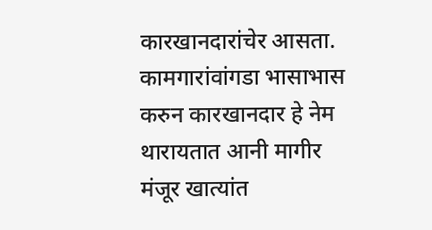कारखानदारांचेर आसता. कामगारांवांगडा भासाभास करुन कारखानदार हे नेम थारायतात आनी मागीर मंजूर खात्यांत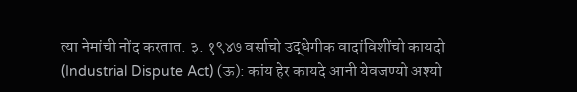त्या नेमांची नोंद करतात. ३. १९४७ वर्साचो उद्धेगीक वादांविशींचो कायदो (Industrial Dispute Act) (ऊ): कांय हेर कायदे आनी येवजण्यो अश्यो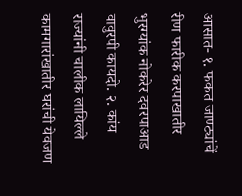आसात- १. फकत जाण्ट्यांचें रीण फारीक करपाखातीर भुरग्यांक नोकरेर दवरपाआड वावुरपी कायदो. २. कांय राज्यांनी चालीक लायिल्ले कामगारांखातीर घरांची येवजण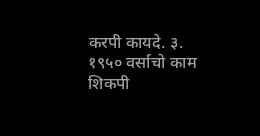करपी कायदे. ३. १९५० वर्साचो काम शिकपी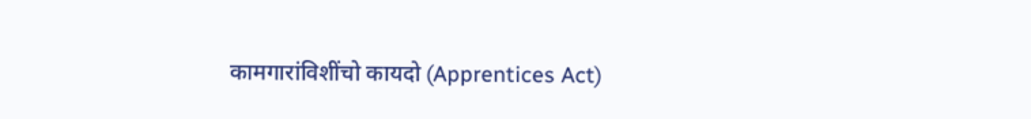कामगारांविशींचो कायदो (Apprentices Act)